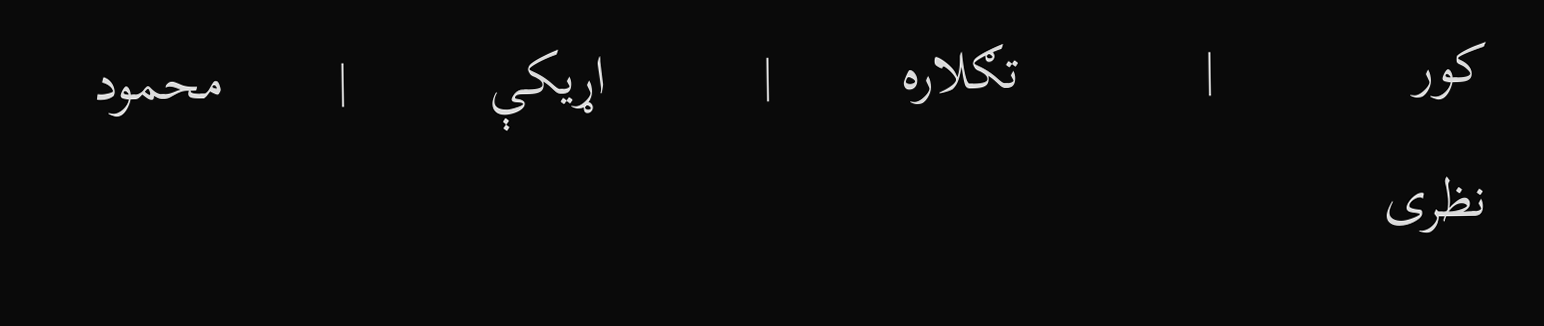کور              |             تګلاره         |           اړیکې          |        محمود نظری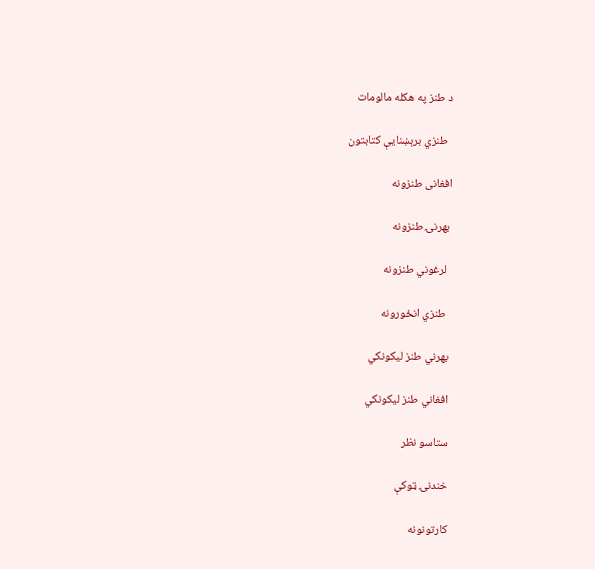د طنز په هکله مالومات

  طنزي برېښنايې کتابتون

افغانی طنزونه

 بهرنۍ طنزونه

  لرغوني طنزونه

  طنزي انځورونه

 بهرني طنز لیکونکي

 افغاني طنز لیکونکي

 ستاسو نظر

 خندنۍ ټوکې

 کارتونونه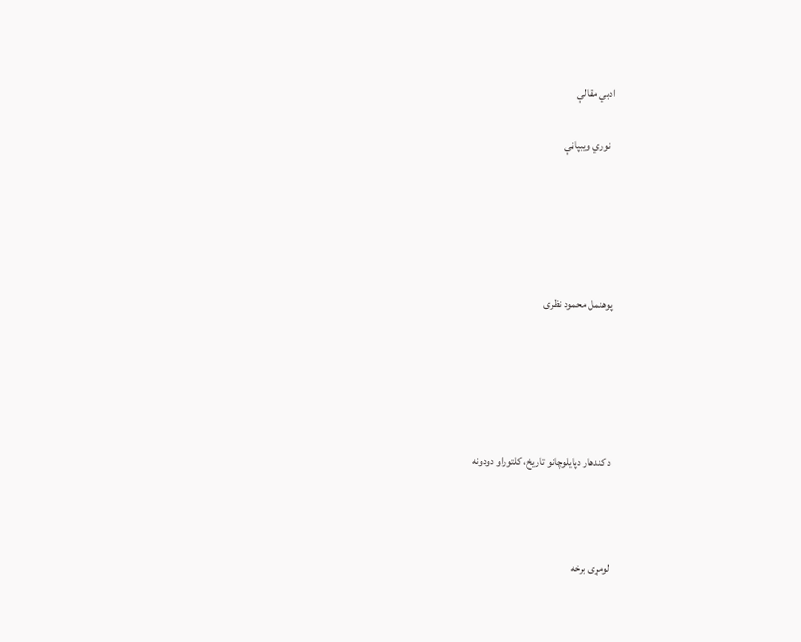ادبي مقالې

  نوري ويبپاڼې





پوهنمل محمود نظری





د کندهار دپایلوچانو تاریخ، کلتوراو دودونه



لومړی برخه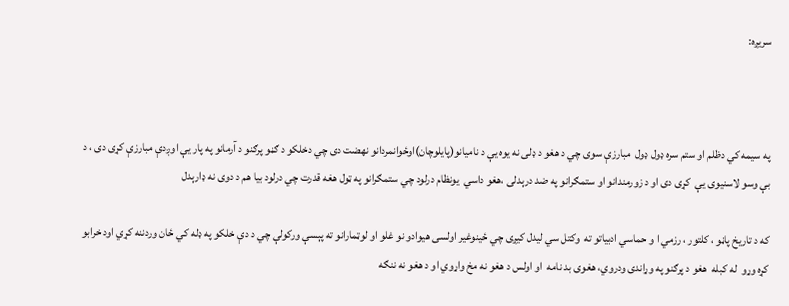سریږه:



په سیمه کي دظلم او ستم سره ډول ډول  مبارزې سوی چي د هغو د ډلی نه یوه یې د نامیانو(پایلوچان)اوځوانمردانو نهضت دی چي دخلکو د ګڼو پرګنو د آرمانو په پار یې اوږدې مبارزې کړی دی ، د بې وسو لاسنیوی یې  کړی دی او د زورمندانو او ستمګرانو په ضد درېدلی ،هغو داسي  یونظام درلود چي ستمګرانو په ټول هغه قدرت چي درلود بیا هم د دوی نه ډارېدل

که د تاريخ پاڼو ، کلتور ، رزمي ا و حماسي ادبياتو ته  وکتل سي لیدل کیږی چي ځینوغیر اولسی هیوادو نو غلو او لوټمارانو ته پېسې ورکولې چي د دې خلکو په ډله کي ځان وردننه کړي اود خرابو کړه وړو  له کبله  هغو د پرګنو په وړاندی ودروي، هغوی بد نامه  او اولس د هغو نه مخ واړوي او د هغو نه ننګه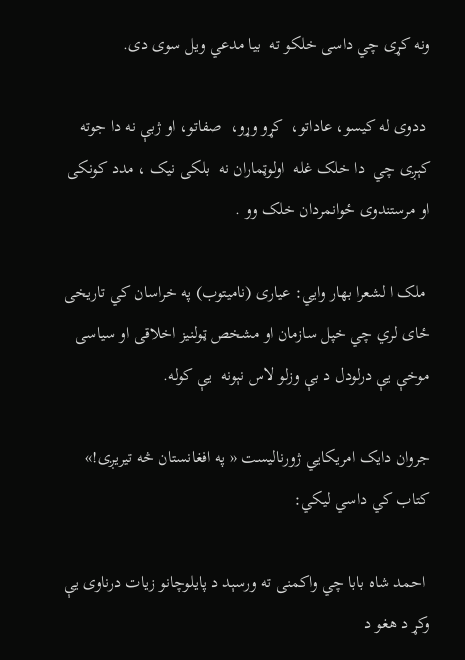ونه کړی چي داسی خلکو ته  بیا مدعي ویل سوی دی.

 ددوی له کیسو، عاداتو،  کړو وړو،  صفاتو، او ژبې نه دا جوته کېږی چي  دا خلک غله  اولوټماران نه  بلکی نیک ، مدد کونکی  او مرستندوی ځوانمردان خلک وو .

 ملک ا لشعرا بهار وایي: عیاری (نامیتوب) په خراسان کي تاریخی ځای لري چي خپل سازمان او مشخص ټولنیز اخلاقی او سیاسی موخې یې درلودل د بې وزلو لاس نېونه  یې کوله.

جروان دایک امریکایي ژورنالیست « په افغانستان څه تیریږی!» کتاب کي داسي لیکي:

 احمد شاه بابا چي واکمنی ته ورسېد د پایلوچانو زیات درناوی یې وکړ د هغو د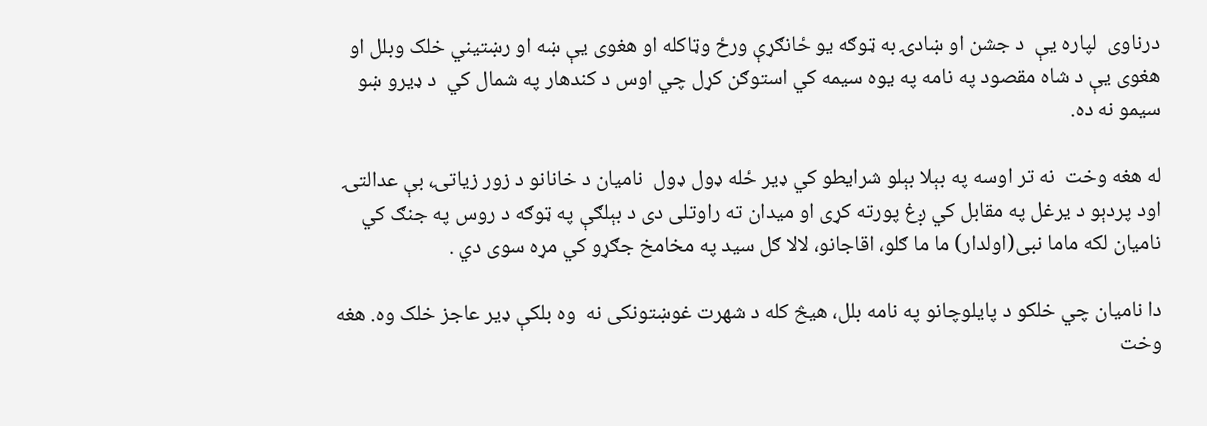درناوی  لپاره یې  د جشن او ښادۍ به ټوګه یو ځانګړې ورځ وټاکله او هغوی یې ښه او رښتیني خلک وبلل او هغوی یې د شاه مقصود په نامه په یوه سیمه کي استوګن کړل چي اوس د کندهار په شمال کي  د ډیرو ښو سیمو نه ده.

له هغه وخت  نه تر اوسه په بېلا بېلو شرایطو کي ډیر ځله ډول ډول  نامیان د خانانو د زور زیاتۍ، بې عدالتۍ اود پردېو د یرغل په مقابل کي ږغ پورته کړی او میدان ته راوتلی دی د بېلګې په ټوګه د روس په جنګ کي نامیان لکه ماما نبی(اولدار) ما ما ګلو، اقاجانو، لالا ګل سید په مخامخ جګړو کي مړه سوی دي .

دا نامیان چي خلکو د پایلوچانو په نامه بلل، هیڅ کله د شهرت غوښتونکی نه  وه بلکې ډیر عاجز خلک وه. هغه وخت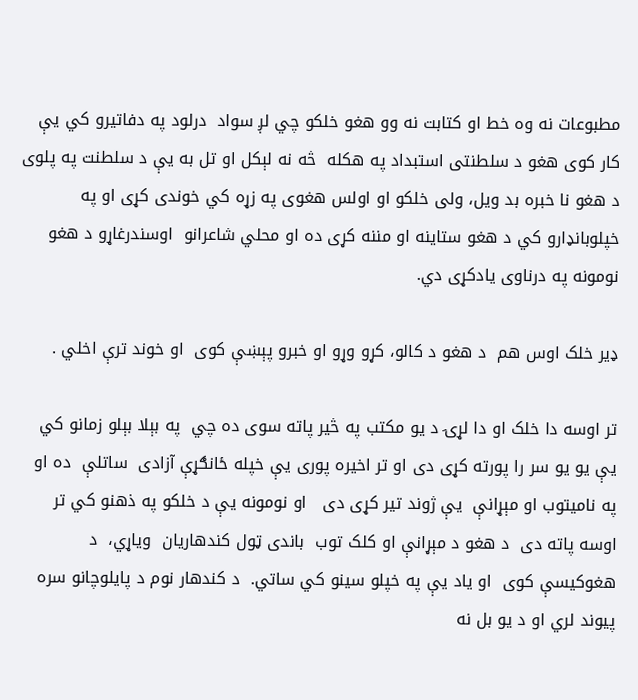مطبوعات نه وه خط او کتابت نه وو هغو خلکو چي لږ سواد  درلود په دفاتیرو کي یې کار کوی هغو د سلطنتی استبداد په هکله  څه نه لېکل او تل به یې د سلطنت په پلوی د هغو نا خبره بد ویل، ولی خلکو او اولس هغوی په زړه کي خوندی کړی او په خپلوبانډارو کي د هغو ستاینه او مننه کړی ده او محلي شاعرانو  اوسندرغاړو د هغو نومونه په درناوی یادکړی دي.

ډیر خلک اوس هم  د هغو د کالو، کړو وړو او خبرو پېښې کوی  او خوند ترې اخلي .

تر اوسه دا خلک او دا لړۍ د یو مکتب په څیر پاته سوی ده چي  په بېلا بېلو زمانو کي یې یو یو سر را پورته کړی دی او تر اخیره پوری یې خپله ځانګړې آزادی  ساتلې  ده او په نامیتوب او مېړانې  یې ژوند تیر کړی دی   او نومونه یې د خلکو په ذهنو کي تر اوسه پاته دی  د هغو د مېړانې او کلک توب  باندی ټول کندهاریان  ویاړي،  د هغوکیسې کوی  او یاد یې په خپلو سینو کي ساتي.  د کندهار نوم د پایلوچانو سره پیوند لري او د یو بل نه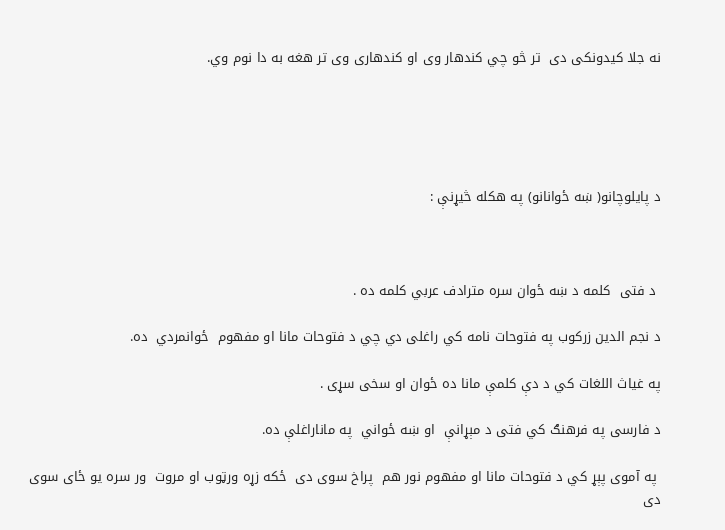نه جلا کیدونکی دی  تر څو چي کندهار وی او کندهاری وی تر هغه به دا نوم وي.





د پایلوچانو( ښه ځوانانو) په هکله څیړنې :



 د فتی  کلمه د ښه ځوان سره مترادف عربي کلمه ده .

د نجم الدین زرکوب په فتوحات نامه کي راغلی دي چي د فتوحات مانا او مفهوم  ځوانمردي  ده.

په غیاث اللغات کي د دې کلمې مانا ده ځوان او سخی سړی .

د فارسی په فرهنګ کي فتی د مېړانې  او ښه ځواني  په ماناراغلې ده.

 په آموی پېړ کي د فتوحات مانا او مفهوم نور هم  پراخ سوی دی  ځکه زړه ورټوب او مروت  ور سره یو ځای سوی دی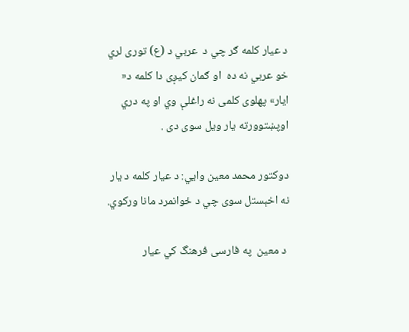د عیار کلمه ګر چي د  عربي د (ع) توری لري خو عربي نه ده  او ګمان کیږی دا کلمه د« ایار» پهلوی کلمی نه راغلې وي او په دري  اوپښتوورته یار ویل سوی دی .

دوکتور محمد معین وایي: د عیار کلمه د یار نه اخېستل سوی چي د ځوانمرد مانا ورکوي.

 د معين  په فارسی فرهنگ کي عيار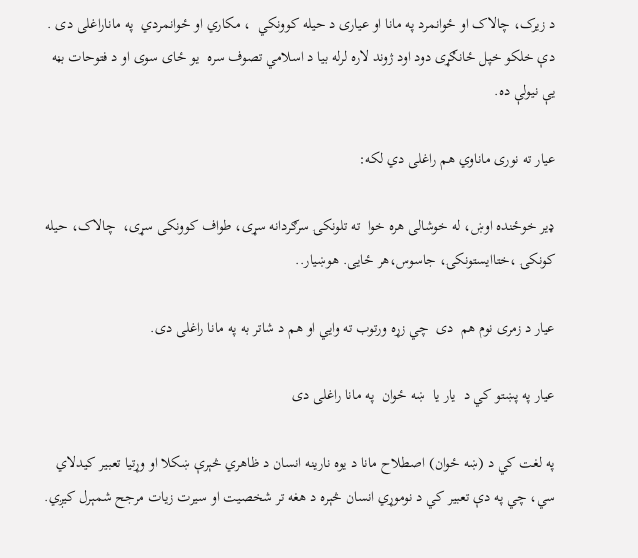د زیرک، چالاک او ځوانمرد په مانا او عیاری د حیله کوونکي  ، مکاري او ځوانمردي  په ماناراغلی دی .  دې خلکو خپل ځانګړی دود اود ژوند لاره لرله بیا د اسلامي تصوف سره  یو ځای سوی او د فتوحات بڼه یې نیولې ده.

عیار ته نوری ماناوي هم راغلی دي لکه:

ډير خوځنده اوښ، له خوشالی هره خوا  ته تلونکۍ سرګردانه سړی، طواف کوونکی سړی،  چالاک، حیله کونکۍ ،ختاایستونکۍ، جاسوس،هر ځایی. هوښیار..

عیار د زمری نوم هم  دی  چي زړه ورتوب ته وایي او هم د شاتر به په مانا راغلی دی.

عیار په پښتو کي د  یار یا  ښه ځوان  په مانا راغلی دی

په لغت كي د (ښه ځوان) اصطلاح مانا د يوه نارينه انسان د ظاهري څېرې ښكلا او وړتيا تعبير كيدلاي سي، چي په دې تعبير كي د نوموړي انسان څېره د هغه تر شخصيت او سيرت زيات مرجح شمېرل كيږي.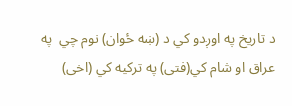د تاريخ په اوږدو كي د (ښه ځوان) نوم چي  په عراق او شام کي(فتی) په ترکیه کي (اخی)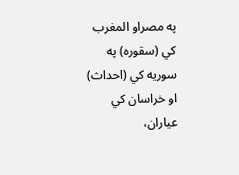په مصراو المغرب کي (سقوره) په سوریه کي (احداث) او خراسان کي عیاران،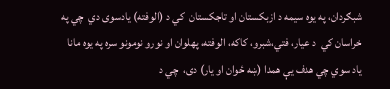شبګردان، په یوه سیمه د ازبکستان او تاجکستان  کي د (الوفته) یادسوی دي  چي په خراسان کي  د عيار، فتي،شبرو، كاكه، الوفته، پهلوان او نورو نومونو سره په يوه مانا ياد سوي چي هدف يې همدا (ښه ځوان او یار) دى،  چي د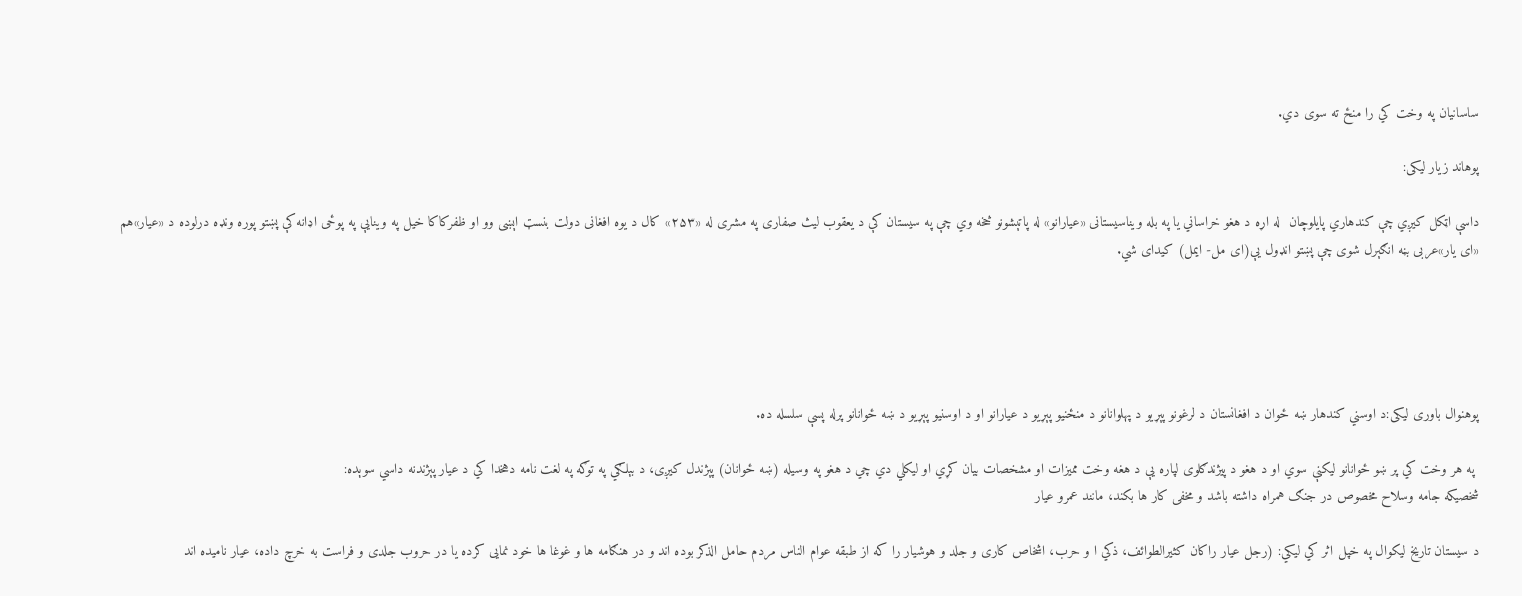ساسانیان په وخت کي را منځ ته سوی دي.

پوهاند زیار لیکی:

داسې اټکل کیږي چې کندهاري پایلوچان  له اړه د هغو خراساني یا په بله ویناسیستانی «عیارانو» له پاتېشونو څخه وي چې په سیستان کې د یعقوب لیث صفاری په مشری له «۲۵۳» کال د یوه افغانی دولت بنسټ اېښی وو او ظفرکاکا خیل په وینایې په پوځی اډانه کې پښتو پوره ونډه درلوده د «عیار»هم «ای یار»عربی بڼه انګېرل شوی چې پښتو انډول یې(ای مل- ایمل) کیدای شي.





پوهنوال باوری لیکی:د اوسني كندهار ښه ځوان د افغانستان د لرغونو پېړيو د پهلوانانو د منځنيو پېړيو د عيارانو او د اوسنيو پېړيو د ښه ځوانانو پرله پسې سلسله ده.

 په هر وخت کي پر ښو ځوانانو ليكنې سوي او د هغو د پیژندګلوی لپاره يې د هغه وخت مميزات او مشخصات بيان كړي او ليكلي دي چي د هغو په وسيله (ښه ځوانان) پېژندل کیږی، د بېلګي په توګه په لغت نامه دهخدا كي د عيار پېژندنه داسي سوېده:
شخصيكه جامه وسلاح مخصوص در جنګ همراه داشته باشد و مخفى كار ها بكند، مانند عمرو عيار

د سيستان تاريخ ليكوال په خپل اثر كي ليكي: (رجل عيار راكان كثيرالطوائف، ذكي ا و حرب، اشخاص كارى و جلد و هوشيار را كه از طبقه عوام الناس مردم حامل الذكر بوده اند و در هنګامه ها و غوغا ها خود نمايى كرده يا در حروب جلدى و فراست به خرچ داده، عيار ناميده اند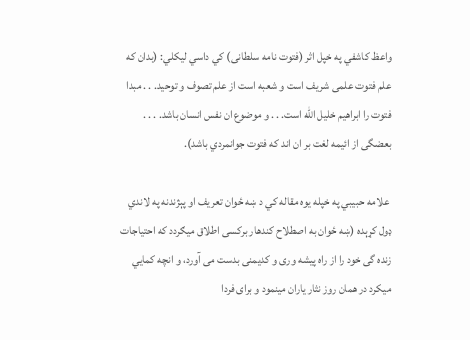واعظ كاشفي په خپل اثر (فتوت نامه سلطانى) كي داسي ليكلي: (بدان كه علم فتوت علمى شريف است و شعبه است از علم تصوف و توحيد. . . مبدا فتوت را ابراهيم خليل الله است. . . و موضوع ان نفس انسان باشد. . . . بعضگى از ائيمه لغت بر ان اند كه فتوت جوانمردي باشد).

 علامه حبيبي په خپله يوه مقاله كي د ښه ځوان تعريف او پېژندنه په لاندي ډول كړېده (ښه ځوان به اصطلاح كندهار بركسى اطلاق ميګردد كه احتياجات زنده گى خود را از راه پيشه ورى و كديمنى بدست مى آورد، و انچه كمايي ميكرد در همان روز نثار ياران مينمود و براى فردا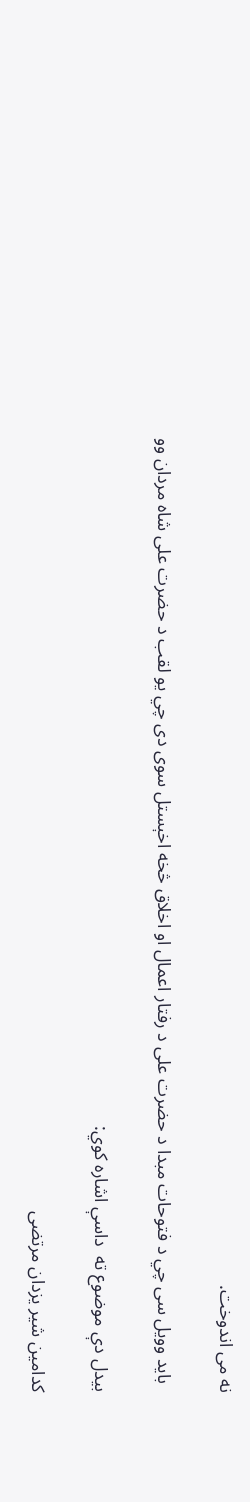نه مى اندوخت.

  باید وویل سی چي د فتوحات مبدا د حضرت علی د رفتار اعمال او اخلاق څخه اخېستل سوی دی چي یو لقب د حضرت علی شاه مردان وو

بيدل دې موضوع ته  داسې اشاره کوي:

کدامين شير يزدان مرتضی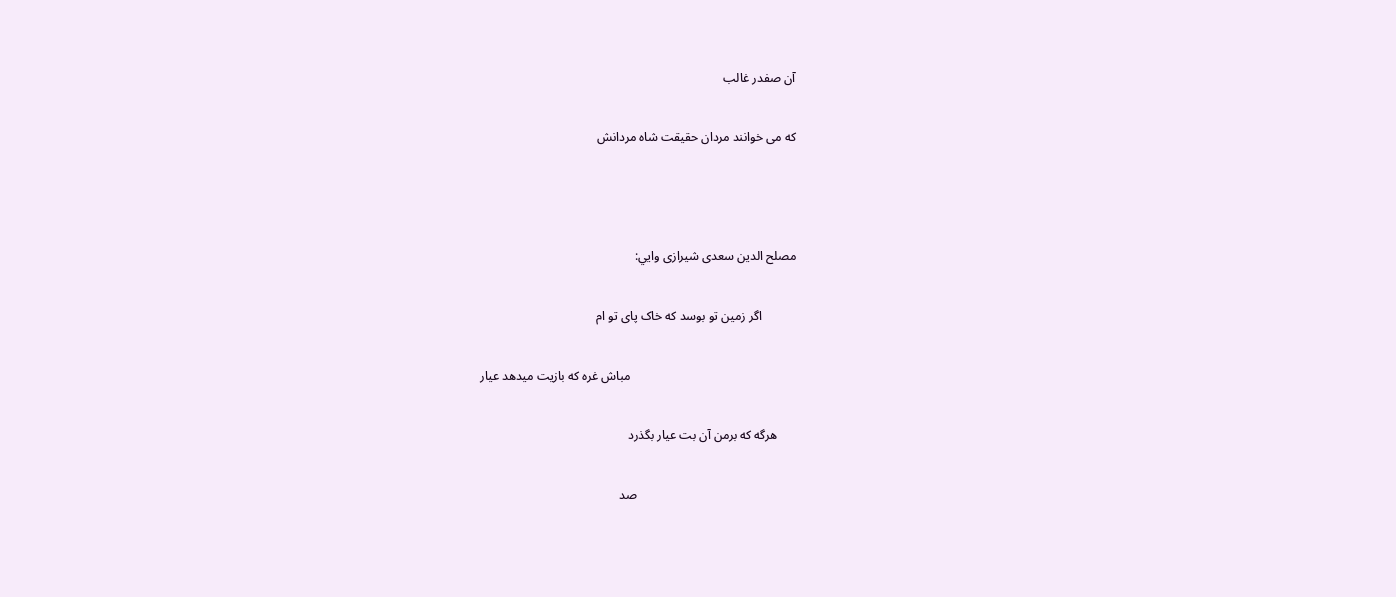آن صفدر غالب

که می خوانند مردان حقيقت شاه مردانش



مصلح الدين سعدی شيرازی وایي:

           اگر زمين تو بوسد که خاک پای تو ام

                                                     مباش غره که بازيت ميدهد عيار

      هرگه که برمن آن بت عيار بگذرد

                                                   صد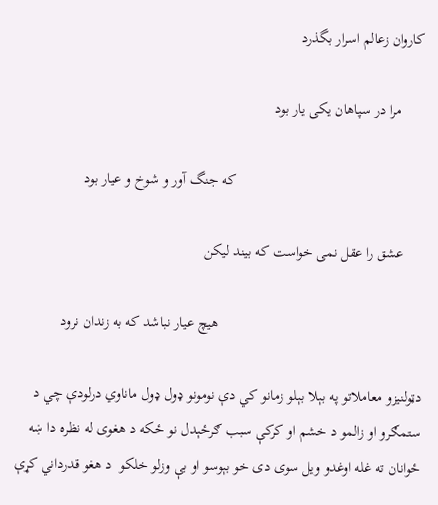کاروان زعالم اسرار بگذرد

      مرا در سپاهان يکی يار بود

                                                  که جنگ آور و شوخ و عيار بود

     عشق را عقل نمی خواست که بيند ليکن

                                                      هيچ عيار نباشد که به زندان نرود

دټولنیزو معاملاتو په بېلا بېلو زمانو کي دې نومونو ډول ډول ماناوي درلودې چي د ستمګرو او زالمو د خشم او کرکې سبب ګرځېدل نو ځکه د هغوی له نظره دا ښه ځوانان ته غله اوغدو ویل سوی دی خو بېوسو او بې وزلو خلکو  د هغو قدرداني کړې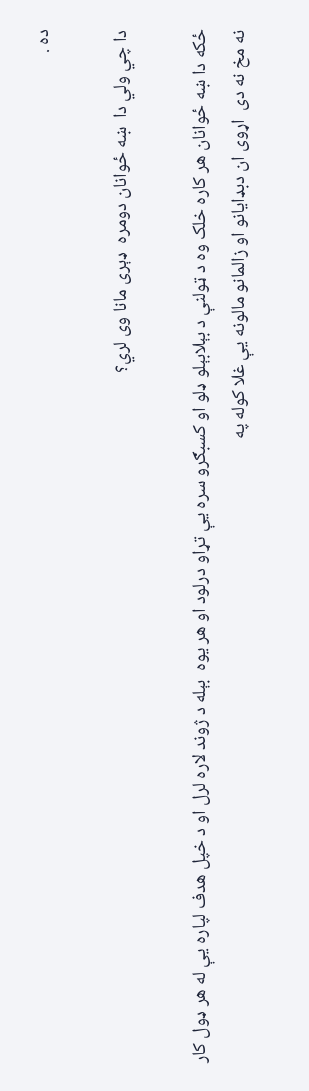ده .

دا چي ولي دا  ښه ځوانان دومره  ډېری مانا وی لري؟

ځکه دا ښه ځوانان هر کاره خلک وه د ټولنې د بېلابېلو ډلو او کسبګرو سره یې تړاو درلود او هر یوه  بېله د ژوند لاره لرل او د خپل هدف لپاره یې له هر ډول کار نه مخ نه دی  اړوی ان دبډایانو او زالمانو مالونه یې غلا کوله په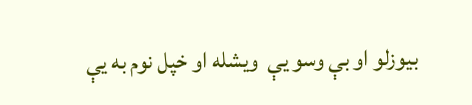بیوزلو او بې وسو یې  ویشله او خپل نوم به یې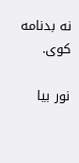نه بدنامه کوی.

نور بیا